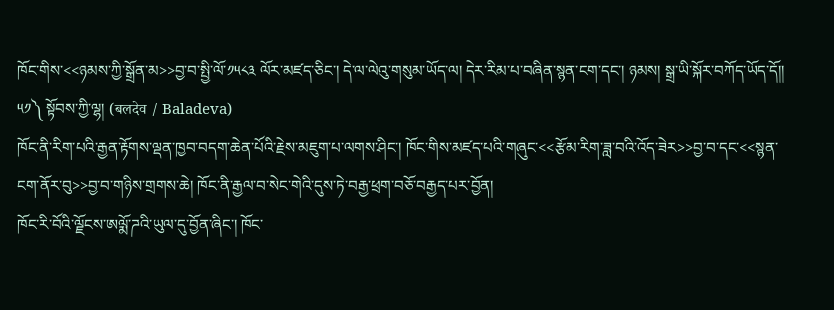ཁོང་གིས་<<ཉམས་ཀྱི་སྒྲོན་མ>>བྱ་བ་སྤྱི་ལོ་༡༥༨༣ ལོར་མཛད་ཅིང་། དེ་ལ་ལེའུ་གསུམ་ཡོད་ལ། དེར་རིམ་པ་བཞིན་སྙན་ངག་དང་། ཉམས། སྒྲ་ཡི་སྐོར་བཀོད་ཡོད་དོ།།
༥༡༽ སྟོབས་ཀྱི་ལྷ། (बलदेव / Baladeva)
ཁོང་ནི་རིག་པའི་རྒྱན་རྟོགས་ལྡན་ཁྱབ་བདག་ཆེན་པོའི་རྗེས་མཇུག་པ་ལགས་ཤིང་། ཁོང་གིས་མཛད་པའི་གཞུང་<<རྩོམ་རིག་ཟླ་བའི་འོད་ཟེར>>བྱ་བ་དང་<<སྙན་ངག་ནོར་བུ>>བྱ་བ་གཉིས་གྲགས་ཆེ། ཁོང་ནི་རྒྱལ་བ་སེང་གེའི་དུས་ཏེ་བརྒྱ་ཕྲག་བཅོ་བརྒྱད་པར་བྱོན།
ཁོང་རི་བོའི་ལྗོངས་ཨལྨོ་ཌའི་ཡུལ་དུ་བྱོན་ཞིང་། ཁོང་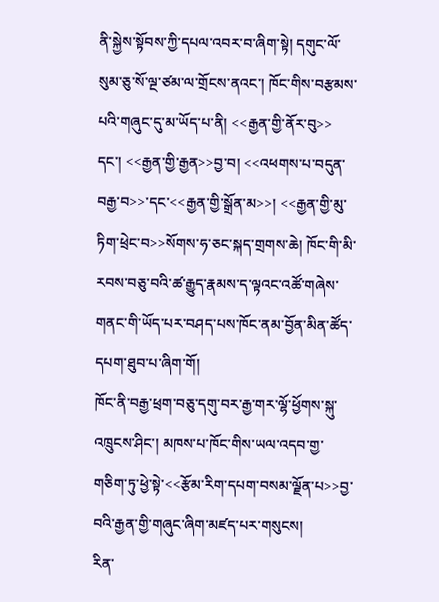ནི་སྐྱེས་སྟོབས་ཀྱི་དཔལ་འབར་བ་ཞིག་སྟེ། དགུང་ལོ་སུམ་ཅུ་སོ་ལྔ་ཙམ་ལ་གྲོངས་ནའང་། ཁོང་གིས་བརྩམས་པའི་གཞུང་དུ་མ་ཡོད་པ་ནི། <<རྒྱན་གྱི་ནོར་བུ>> དང་། <<རྒྱན་གྱི་རྒྱན>>བྱ་བ། <<འཕགས་པ་བདུན་བརྒྱ་བ>>་དང་<<རྒྱན་གྱི་སྒྲོན་མ>>། <<རྒྱན་གྱི་མུ་ཏིག་ཕྲེང་བ>>སོགས་ཧ་ཅང་སྐད་གྲགས་ཆེ། ཁོང་གི་མི་རབས་བཅུ་བའི་ཚ་རྒྱུད་རྣམས་ད་ལྟའང་འཚོ་གཞེས་གནང་གི་ཡོད་པར་བཤད་པས་ཁོང་ནམ་བྱོན་མིན་ཚོད་དཔག་ཐུབ་པ་ཞིག་གོ།
ཁོང་ནི་བརྒྱ་ཕྲག་བཅུ་དགུ་བར་རྒྱ་གར་ལྷོ་ཕྱོགས་སྐུ་འཁྲུངས་ཤིང་། མཁས་པ་ཁོང་གིས་ཡལ་འདབ་གྱ་གཅིག་ཏུ་ཕྱེ་སྟེ་<<རྩོམ་རིག་དཔག་བསམ་ལྗོན་པ>>བྱ་བའི་རྒྱན་གྱི་གཞུང་ཞིག་མཛད་པར་གསུངས།
རིན་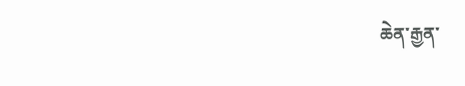ཆེན་རྒྱན་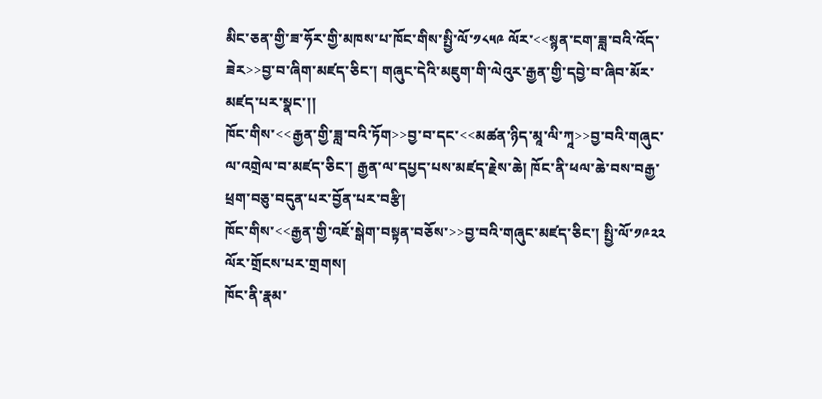མིང་ཅན་གྱི་ཟ་ཧོར་གྱི་མཁས་པ་ཁོང་གིས་སྤྱི་ལོ་༡༨༥༩ ལོར་<<སྙན་ངག་ཟླ་བའི་འོད་ཟེར>>བྱ་བ་ཞིག་མཛད་ཅིང་། གཞུང་དེའི་མཇུག་གི་ལེའུར་རྒྱན་གྱི་དབྱེ་བ་ཞིབ་མོར་མཛད་པར་སྣང་།།
ཁོང་གིས་<<རྒྱན་གྱི་ཟླ་བའི་ཏོག>>བྱ་བ་དང་<<མཚན་ཉིད་མཱ་ལི་ཀཱ>>བྱ་བའི་གཞུང་ལ་འགྲེལ་བ་མཛད་ཅིང་། རྒྱན་ལ་དཔྱད་པས་མཛད་རྗེས་ཆེ། ཁོང་ནི་ཕལ་ཆེ་བས་བརྒྱ་ཕྲག་བཅུ་བདུན་པར་བྱོན་པར་བརྩི།
ཁོང་གིས་<<རྒྱན་གྱི་འཇོ་སྒེག་བསྟན་བཅོས་>>བྱ་བའི་གཞུང་མཛད་ཅིང་། སྤྱི་ལོ་༡༩༢༢ ལོར་གྲོངས་པར་གྲགས།
ཁོང་ནི་རྣམ་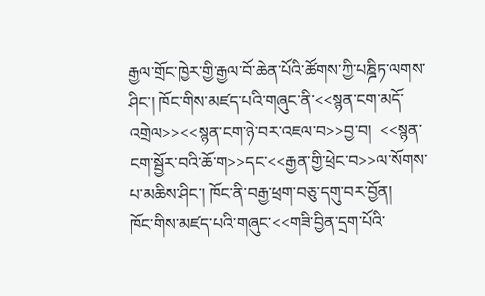རྒྱལ་གྲོང་ཁྱེར་གྱི་རྒྱལ་བོ་ཆེན་པོའི་ཚོགས་ཀྱི་པཎྜིཏ་ལགས་ཤིང་། ཁོང་གིས་མཛད་པའི་གཞུང་ནི་<<སྙན་ངག་མདོ་འགྲེལ>><<སྙན་ངག་ཉེ་བར་འཇལ་བ>>བྱ་བ།  <<སྙན་ངག་སྦྱོར་བའི་ཆོ་ག>>དང་<<རྒྱན་གྱི་ཕྲེང་བ>>ལ་སོགས་པ་མཆིས་ཤིང་། ཁོང་ནི་བརྒྱ་ཕྲག་བཅུ་དགུ་བར་བྱོན།
ཁོང་གིས་མཛད་པའི་གཞུང་<<གཟི་བྱིན་དྲག་པོའི་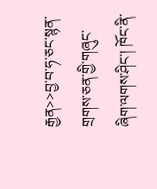རྒྱན>>བྱ་བ་ཧ་ཅང་སྙན་གྲགས་ཅན་གྱི་གཞུང་ཞིག་ལགས་ཤིང་། ཁོང་ནི་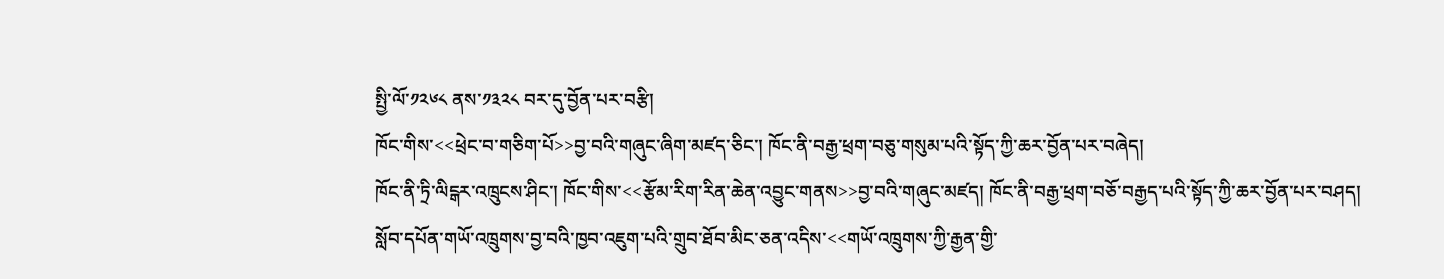སྤྱི་ལོ་༡༢༦༨ ནས་༡༣༢༨ བར་དུ་བྱོན་པར་བརྩི།
ཁོང་གིས་<<ཕྲེང་བ་གཅིག་པོ>>བྱ་བའི་གཞུང་ཞིག་མཛད་ཅིང་། ཁོང་ནི་བརྒྱ་ཕྲག་བཅུ་གསུམ་པའི་སྟོད་ཀྱི་ཆར་བྱོན་པར་བཞེད།
ཁོང་ནི་ཏྲི་ལིངྒར་འཁྲུངས་ཤིང་། ཁོང་གིས་<<རྩོམ་རིག་རིན་ཆེན་འབྱུང་གནས>>བྱ་བའི་གཞུང་མཛད། ཁོང་ནི་བརྒྱ་ཕྲག་བཅོ་བརྒྱད་པའི་སྟོད་ཀྱི་ཆར་བྱོན་པར་བཤད།
སློབ་དཔོན་གཡོ་འཁྲུགས་བྱ་བའི་ཁྱབ་འཇུག་པའི་གྲུབ་ཐོབ་མིང་ཅན་འདིས་<<གཡོ་འཁྲུགས་ཀྱི་རྒྱན་གྱི་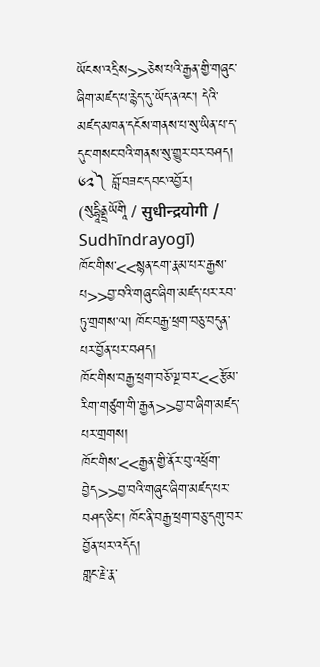ཡོངས་འདྲིས>>ཅེས་པའི་རྒྱན་གྱི་གཞུང་ཞིག་མཛད་པ་རྙེད་དུ་ཡོད་ནའང་། དེའི་མཛད་མཁན་དངོས་གནས་པ་སུ་ཡིན་པ་ད་དུང་གསང་བའི་གནས་སུ་གྱུར་བར་བཤད།
༦༢༽ བློ་བཟང་དབང་འབྱོར། (སུདྷཱིནྡྲཡོགཱི / सुधीन्द्रयोगी / Sudhīndrayogī)
ཁོང་གིས་<<སྙན་ངག་རྣམ་པར་རྒྱས་པ>>བྱ་བའི་གཞུང་ཞིག་མཛད་པར་རབ་ཏུ་གྲགས་ལ། ཁོང་བརྒྱ་ཕྲག་བཅུ་བདུན་པར་བྱོན་པར་བཤད།
ཁོང་གིས་བརྒྱ་ཕྲག་བཅོ་ལྔ་བར་<<རྩོམ་རིག་གཙུག་གི་རྒྱན>>བྱ་བ་ཞིག་མཛད་པར་གྲགས།
ཁོང་གིས་<<རྒྱན་གྱི་ནོར་བུ་འཕྲོག་བྱེད>>བྱ་བའི་གཞུང་ཞིག་མཛད་པར་བཤད་ཅིང་། ཁོང་ནི་བརྒྱ་ཕྲག་བཅུ་དགུ་བར་བྱོན་པར་འདོད།
གླང་རྗེ་རྣ་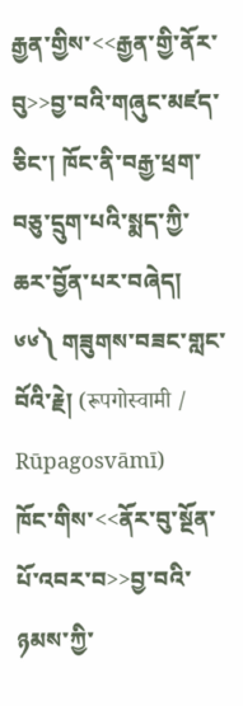རྒྱན་གྱིས་<<རྒྱན་གྱི་ནོར་བུ>>བྱ་བའི་གཞུང་མཛད་ཅིང་། ཁོང་ནི་བརྒྱ་ཕྲག་བཅུ་དྲུག་པའི་སྨད་ཀྱི་ཆར་བྱོན་པར་བཞེད།
༦༦༽ གཟུགས་བཟང་གླང་བོའི་རྗེ། (रूपगोस्वामी / Rūpagosvāmī)
ཁོང་གིས་<<ནོར་བུ་སྔོན་པོ་འབར་བ>>བྱ་བའི་ཉམས་ཀྱི་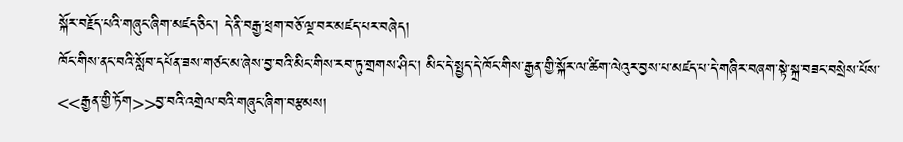སྐོར་བརྗོད་པའི་གཞུང་ཞིག་མཛད་ཅིང་། དེ་ནི་བརྒྱ་ཕྲག་བཅོ་ལྔ་བར་མཛད་པར་བཞེད།
ཁོང་གིས་ནང་བའི་སློབ་དཔོན་ཟས་གཙང་མ་ཞེས་བྱ་བའི་མིང་གིས་རབ་ཏུ་གྲགས་ཤིང་། མིང་དེ་སྤྱད་དེ་ཁོང་གིས་རྒྱན་གྱི་སྐོར་ལ་ཚིག་ལེའུར་བྱས་པ་མཛད་པ་དེ་གཞིར་བཞག་སྟེ་སྐྲ་བཟང་བསྲེས་པོས་<<རྒྱན་གྱི་ཏོག>>བྱ་བའི་འགྲེལ་བའི་གཞུང་ཞིག་བརྩམས།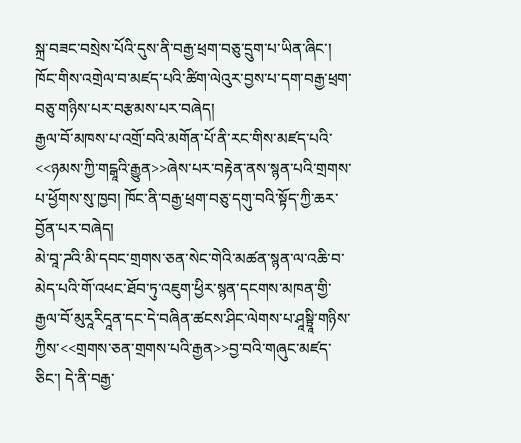སྐྲ་བཟང་བསྲེས་པོའི་དུས་ནི་བརྒྱ་ཕྲག་བཅུ་དྲུག་པ་ཡིན་ཞིང་། ཁོང་གིས་འགྲེལ་བ་མཛད་པའི་ཚིག་ལེའུར་བྱས་པ་དག་བརྒྱ་ཕྲག་བཅུ་གཉིས་པར་བརྩམས་པར་བཞེད།
རྒྱལ་བོ་མཁས་པ་འགྲོ་བའི་མགོན་པོ་ནི་རང་གིས་མཛད་པའི་<<ཉམས་ཀྱི་གངྒཱའི་རྒྱུན>>ཞེས་པར་བརྟེན་ནས་སྙན་པའི་གྲགས་པ་ཕྱོགས་སུ་ཁྱབ། ཁོང་ནི་བརྒྱ་ཕྲག་བཅུ་དགུ་བའི་སྟོད་ཀྱི་ཆར་བྱོན་པར་བཞེད།
མེ་བཱ་ཌའི་མི་དབང་གྲགས་ཅན་སེང་གེའི་མཚན་སྙན་ལ་འཆི་བ་མེད་པའི་གོ་འཕང་ཐོབ་ཏུ་འཇུག་ཕྱིར་སྙན་དངགས་མཁན་གྱི་རྒྱལ་བོ་མུརཱརིདཱན་དང་དེ་བཞིན་ཚངས་ཤིང་ལེགས་པ་ཤཱསྟྲཱི་གཉིས་ཀྱིས་<<གྲགས་ཅན་གྲགས་པའི་རྒྱན>>བྱ་བའི་གཞུང་མཛད་ཅིང་། དེ་ནི་བརྒྱ་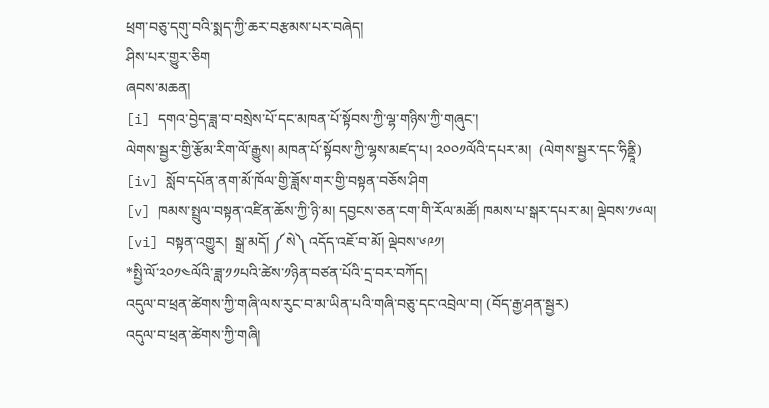ཕྲག་བཅུ་དགུ་བའི་སྨད་ཀྱི་ཆར་བརྩམས་པར་བཞེད།
ཤིས་པར་གྱུར་ཅིག
ཞབས་མཆན།
[i] དགའ་བྱེད་ཟླ་བ་བསྲེས་པོ་དང་མཁན་པོ་སྟོབས་ཀྱི་ལྷ་གཉིས་ཀྱི་གཞུང་།
ལེགས་སྦྱར་གྱི་རྩོམ་རིག་ལོ་རྒྱུས། མཁན་པོ་སྟོབས་ཀྱི་ལྷས་མཛད་པ། ༢༠༠༡ལོའི་དཔར་མ།  (ལེགས་སྦྱར་དང་ཧིནྡཱི)
[iv] སློབ་དཔོན་ནག་མོ་ཁོལ་གྱི་ཟློས་གར་གྱི་བསྟན་བཅོས་ཤིག
[v] ཁམས་སྤྲུལ་བསྟན་འཛིན་ཆོས་ཀྱི་ཉི་མ། དབྱངས་ཅན་ངག་གི་རོལ་མཚོ། ཁམས་པ་སྒར་དཔར་མ། ལྡེབས་༡༦ལ།
[vi] བསྟན་འགྱུར།  སྒྲ་མདོ། ༼སེ༽ འདོད་འཇོ་བ་མོ། ལྡེབས་༦༩༡།
*སྤྱི་ལོ་༢༠༡༤ལོའི་ཟླ་༡༡པའི་ཚེས་༡ཉིན་བཙན་པོའི་དྲ་བར་བཀོད།
འདུལ་བ་ཕྲན་ཚེགས་ཀྱི་གཞི་ལས་རུང་བ་མ་ཡིན་པའི་གཞི་བཅུ་དང་འབྲེལ་བ། (བོད་རྒྱ་ཤན་སྦྱར)
འདུལ་བ་ཕྲན་ཚེགས་ཀྱི་གཞི།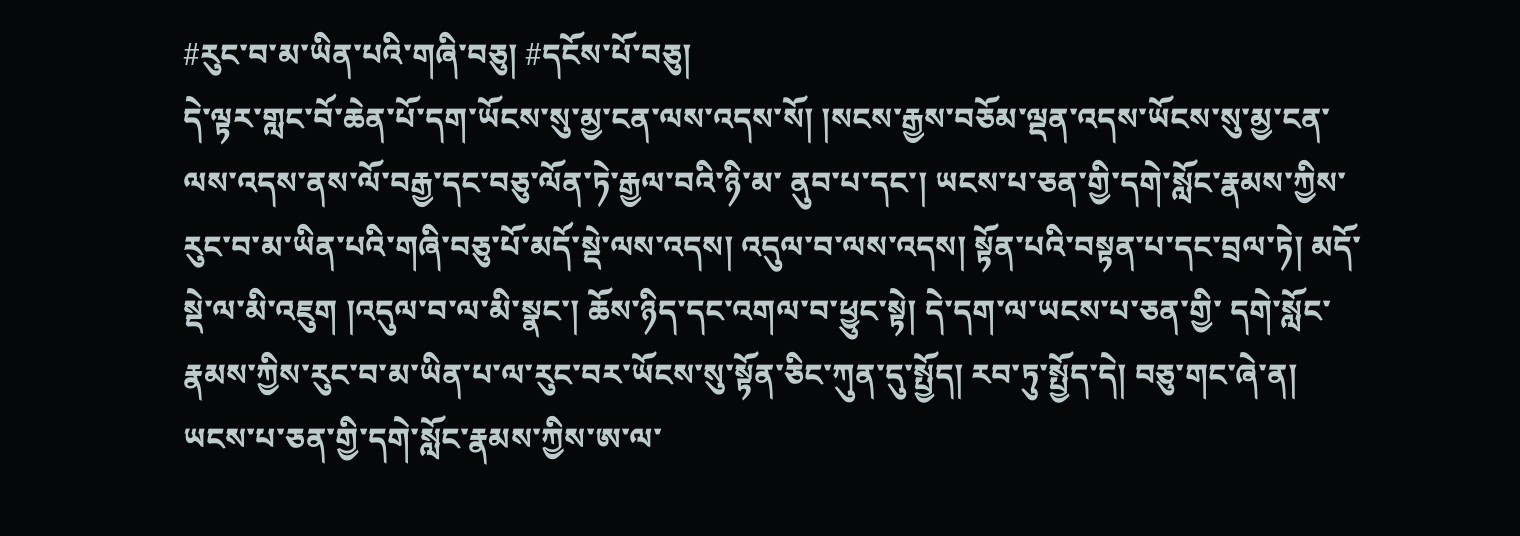#རུང་བ་མ་ཡིན་པའི་གཞི་བཅུ། #དངོས་པོ་བཅུ།
དེ་ལྟར་གླང་བོ་ཆེན་པོ་དག་ཡོངས་སུ་མྱ་ངན་ལས་འདས་སོ། །སངས་རྒྱས་བཅོམ་ལྡན་འདས་ཡོངས་སུ་མྱ་ངན་ལས་འདས་ནས་ལོ་བརྒྱ་དང་བཅུ་ལོན་ཏེ་རྒྱལ་བའི་ཉི་མ་ ནུབ་པ་དང་། ཡངས་པ་ཅན་གྱི་དགེ་སློང་རྣམས་ཀྱིས་རུང་བ་མ་ཡིན་པའི་གཞི་བཅུ་པོ་མདོ་སྡེ་ལས་འདས། འདུལ་བ་ལས་འདས། སྟོན་པའི་བསྟན་པ་དང་བྲལ་ཏེ། མདོ་སྡེ་ལ་མི་འཇུག །འདུལ་བ་ལ་མི་སྣང་། ཆོས་ཉིད་དང་འགལ་བ་ཕྱུང་སྟེ། དེ་དག་ལ་ཡངས་པ་ཅན་གྱི་ དགེ་སློང་རྣམས་ཀྱིས་རུང་བ་མ་ཡིན་པ་ལ་རུང་བར་ཡོངས་སུ་སྟོན་ཅིང་ཀུན་དུ་སྤྱོད། རབ་ཏུ་སྤྱོད་དེ། བཅུ་གང་ཞེ་ན། ཡངས་པ་ཅན་གྱི་དགེ་སློང་རྣམས་ཀྱིས་ཨ་ལ་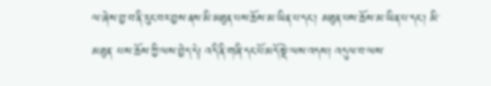ལ་ཞེས་བྱ་བ་ནི་རུང་བར་བྱས་ནས་མི་མཐུན་པས་ཆོས་མ་ཡིན་པ་དང་། མཐུན་པས་ཆོས་མ་ཡིན་པ་དང་། མི་མཐུན་ པས་ཆོས་ཀྱི་ལས་བྱེད་དེ། འདི་ནི་གཞི་དང་པོ་མདོ་སྡེ་ལས་འདས། འདུལ་བ་ལས་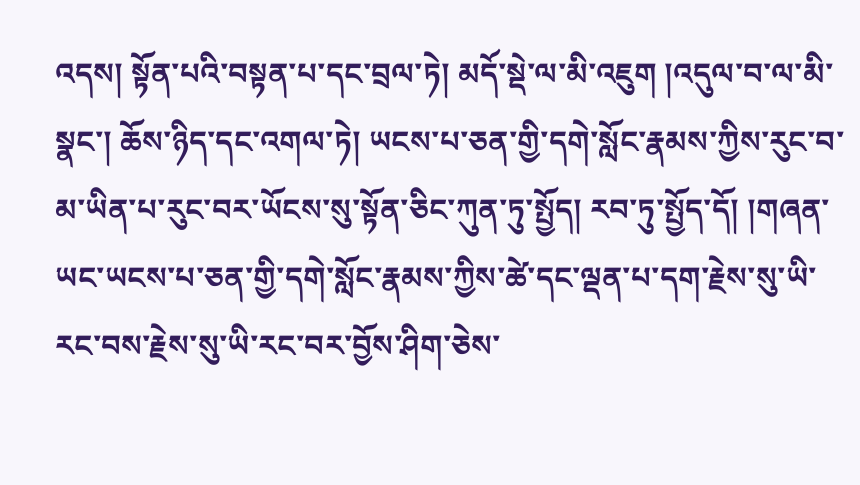འདས། སྟོན་པའི་བསྟན་པ་དང་བྲལ་ཏེ། མདོ་སྡེ་ལ་མི་འཇུག །འདུལ་བ་ལ་མི་སྣང་། ཆོས་ཉིད་དང་འགལ་ཏེ། ཡངས་པ་ཅན་གྱི་དགེ་སློང་རྣམས་ཀྱིས་རུང་བ་མ་ཡིན་པ་རུང་བར་ཡོངས་སུ་སྟོན་ཅིང་ཀུན་ཏུ་སྤྱོད། རབ་ཏུ་སྤྱོད་དོ། །གཞན་ཡང་ཡངས་པ་ཅན་གྱི་དགེ་སློང་རྣམས་ཀྱིས་ཚེ་དང་ལྡན་པ་དག་རྗེས་སུ་ཡི་རང་བས་རྗེས་སུ་ཡི་རང་བར་བྱོས་ཤིག་ཅེས་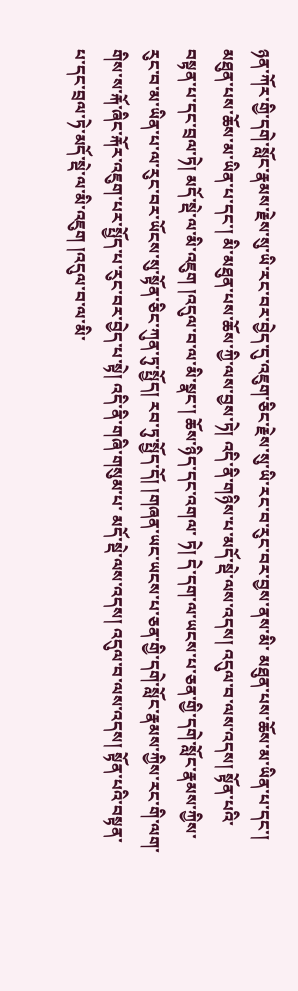ཉན་ཀོར་གྱི་དགེ་སློང་རྣམས་རྗེས་སུ་ཡི་རང་བར་བྱེད་དུ་འཇུག་ཅིང་རྗེས་སུ་ཡི་རང་བ་རུང་བར་བྱས་ནས་མི་ མཐུན་པས་ཆོས་མ་ཡིན་པ་དང་། མཐུན་པས་ཆོས་མ་ཡིན་པ་དང་། མི་མཐུན་པས་ཆོས་ཀྱི་ལས་བྱས་ཏེ། འདི་ནི་གཉིས་པ་མདོ་སྡེ་ལས་འདས། འདུལ་བ་ལས་འདས། སྟོན་པའི་བསྟན་པ་དང་བྲལ་ཏེ། མདོ་སྡེ་ལ་མི་འཇུག །འདུལ་བ་ལ་མི་སྣང་། ཆོས་ཉིད་དང་འགལ་ ཏེ། དེ་དག་ལ་ཡངས་པ་ཅན་གྱི་དགེ་སློང་རྣམས་ཀྱིས་རུང་བ་མ་ཡིན་པ་ལ་རུང་བར་ཡོངས་སུ་སྟོན་ཅིང་ཀུན་ཏུ་སྤྱོད། རབ་ཏུ་སྤྱོད་དོ། །གཞན་ཡང་ཡངས་པ་ཅན་གྱི་དགེ་སློང་རྣམས་ཀྱིས་རང་གི་ལག་གིས་ས་རྐོ་ཞིང་རྐོར་འཇུག་པར་སྤྱོད་པ་རུང་བར་བྱེད་པ་སྟེ། འདི་ནི་གཞི་གསུམ་པ་ མདོ་སྡེ་ལས་འདས། འདུལ་བ་ལས་འདས། སྟོན་པའི་བསྟན་པ་དང་བྲལ་ཏེ་མདོ་སྡེ་ལ་མི་འཇུག །འདུལ་བ་ལ་མི་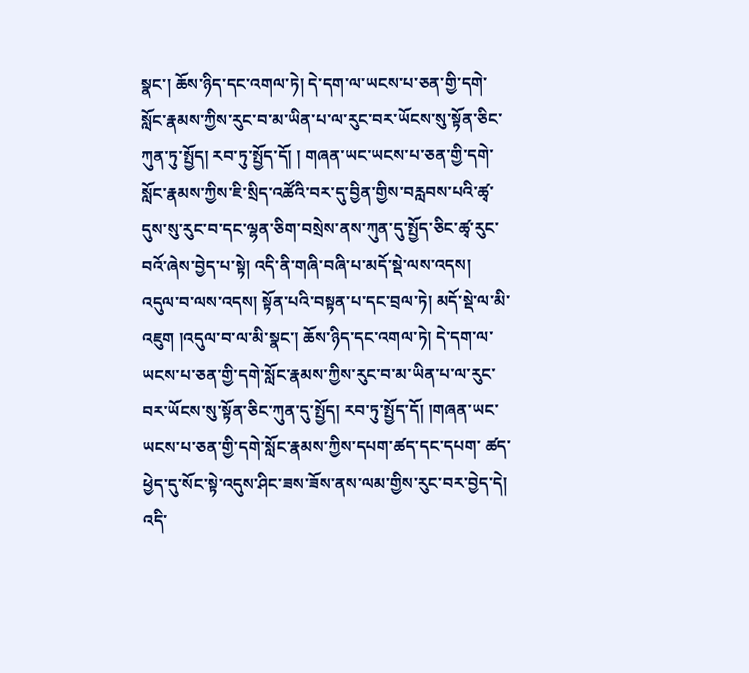སྣང་། ཆོས་ཉིད་དང་འགལ་ཏེ། དེ་དག་ལ་ཡངས་པ་ཅན་གྱི་དགེ་སློང་རྣམས་ཀྱིས་རུང་བ་མ་ཡིན་པ་ལ་རུང་བར་ཡོངས་སུ་སྟོན་ཅིང་ཀུན་ཏུ་སྤྱོད། རབ་ཏུ་སྤྱོད་དོ། ། གཞན་ཡང་ཡངས་པ་ཅན་གྱི་དགེ་སློང་རྣམས་ཀྱིས་ཇི་སྲིད་འཚོའི་བར་དུ་བྱིན་གྱིས་བརླབས་པའི་ཚྭ་དུས་སུ་རུང་བ་དང་ལྷན་ཅིག་བསྲེས་ནས་ཀུན་དུ་སྤྱོད་ཅིང་ཚྭ་རུང་བའོ་ཞེས་བྱེད་པ་སྟེ། འདི་ནི་གཞི་བཞི་པ་མདོ་སྡེ་ལས་འདས། འདུལ་བ་ལས་འདས། སྟོན་པའི་བསྟན་པ་དང་བྲལ་ཏེ། མདོ་སྡེ་ལ་མི་འཇུག །འདུལ་བ་ལ་མི་སྣང་། ཆོས་ཉིད་དང་འགལ་ཏེ། དེ་དག་ལ་ཡངས་པ་ཅན་གྱི་དགེ་སློང་རྣམས་ཀྱིས་རུང་བ་མ་ཡིན་པ་ལ་རུང་བར་ཡོངས་སུ་སྟོན་ཅིང་ཀུན་དུ་སྤྱོད། རབ་ཏུ་སྤྱོད་དོ། །གཞན་ཡང་ཡངས་པ་ཅན་གྱི་དགེ་སློང་རྣམས་ཀྱིས་དཔག་ཚད་དང་དཔག་ ཚད་ཕྱེད་དུ་སོང་སྟེ་འདུས་ཤིང་ཟས་ཟོས་ནས་ལམ་གྱིས་རུང་བར་བྱེད་དེ། འདི་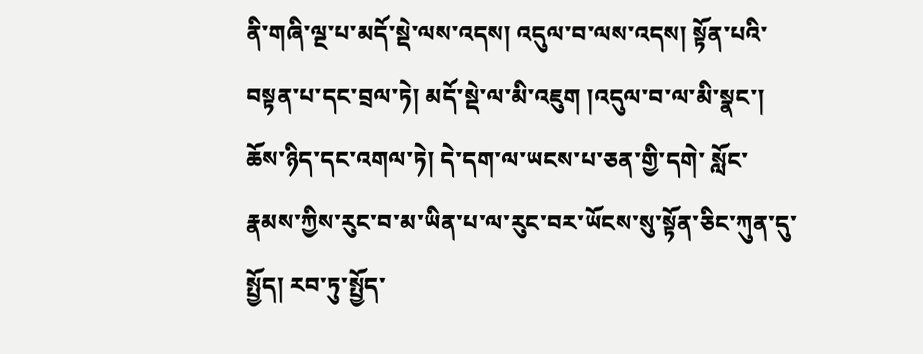ནི་གཞི་ལྔ་པ་མདོ་སྡེ་ལས་འདས། འདུལ་བ་ལས་འདས། སྟོན་པའི་བསྟན་པ་དང་བྲལ་ཏེ། མདོ་སྡེ་ལ་མི་འཇུག །འདུལ་བ་ལ་མི་སྣང་། ཆོས་ཉིད་དང་འགལ་ཏེ། དེ་དག་ལ་ཡངས་པ་ཅན་གྱི་དགེ་ སློང་རྣམས་ཀྱིས་རུང་བ་མ་ཡིན་པ་ལ་རུང་བར་ཡོངས་སུ་སྟོན་ཅིང་ཀུན་དུ་སྤྱོད། རབ་ཏུ་སྤྱོད་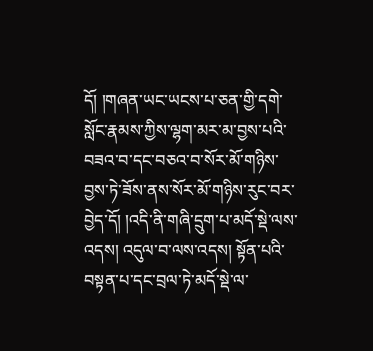དོ། །གཞན་ཡང་ཡངས་པ་ཅན་གྱི་དགེ་སློང་རྣམས་ཀྱིས་ལྷག་མར་མ་བྱས་པའི་བཟའ་བ་དང་བཅའ་བ་སོར་མོ་གཉིས་བྱས་ཏེ་ཟོས་ནས་སོར་མོ་གཉིས་རུང་བར་བྱེད་དོ། །འདི་ནི་གཞི་དྲུག་པ་མདོ་སྡེ་ལས་ འདས། འདུལ་བ་ལས་འདས། སྟོན་པའི་བསྟན་པ་དང་བྲལ་ཏེ་མདོ་སྡེ་ལ་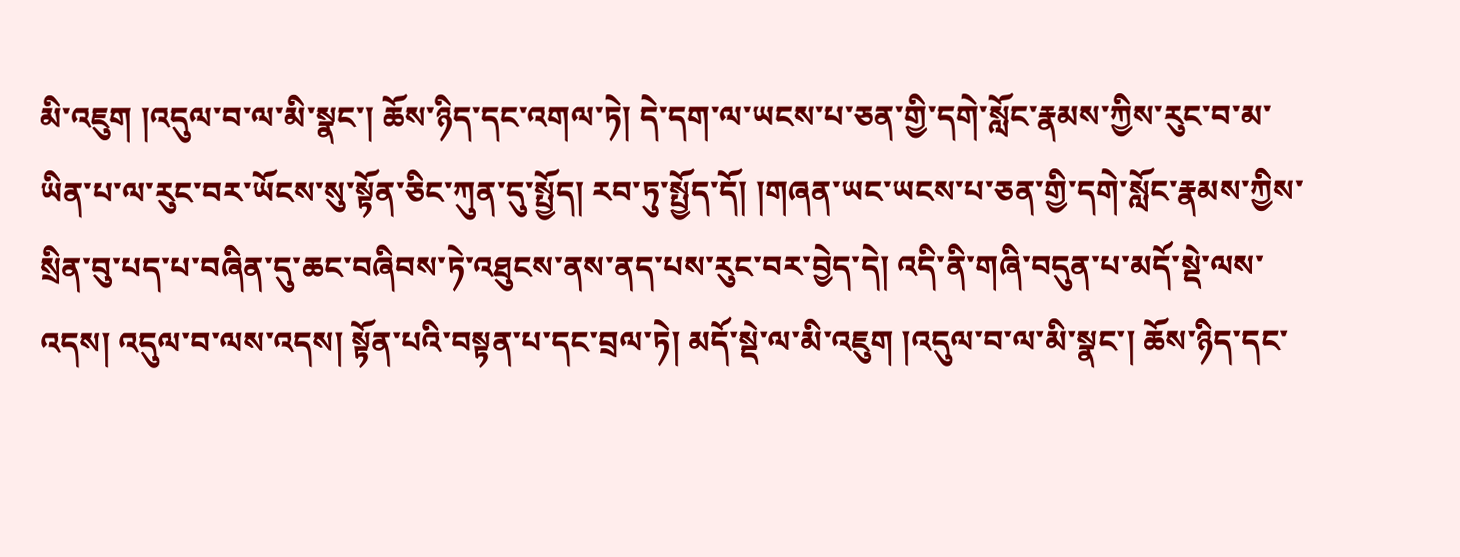མི་འཇུག །འདུལ་བ་ལ་མི་སྣང་། ཆོས་ཉིད་དང་འགལ་ཏེ། དེ་དག་ལ་ཡངས་པ་ཅན་གྱི་དགེ་སློང་རྣམས་ཀྱིས་རུང་བ་མ་ཡིན་པ་ལ་རུང་བར་ཡོངས་སུ་སྟོན་ཅིང་ཀུན་དུ་སྤྱོད། རབ་ཏུ་སྤྱོད་དོ། །གཞན་ཡང་ཡངས་པ་ཅན་གྱི་དགེ་སློང་རྣམས་ཀྱིས་སྲིན་བུ་པད་པ་བཞིན་དུ་ཆང་བཞིབས་ཏེ་འཐུངས་ནས་ནད་པས་རུང་བར་བྱེད་དེ། འདི་ནི་གཞི་བདུན་པ་མདོ་སྡེ་ལས་འདས། འདུལ་བ་ལས་འདས། སྟོན་པའི་བསྟན་པ་དང་བྲལ་ཏེ། མདོ་སྡེ་ལ་མི་འཇུག །འདུལ་བ་ལ་མི་སྣང་། ཆོས་ཉིད་དང་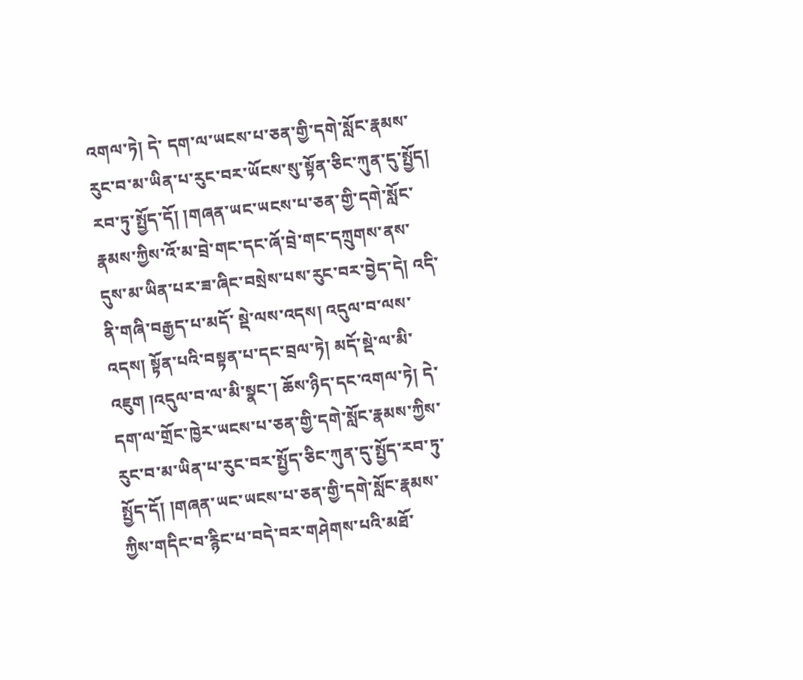འགལ་ཏེ། དེ་ དག་ལ་ཡངས་པ་ཅན་གྱི་དགེ་སློང་རྣམས་རུང་བ་མ་ཡིན་པ་རུང་བར་ཡོངས་སུ་སྟོན་ཅིང་ཀུན་དུ་སྤྱོད། རབ་ཏུ་སྤྱོད་དོ། །གཞན་ཡང་ཡངས་པ་ཅན་གྱི་དགེ་སློང་རྣམས་ཀྱིས་འོ་མ་བྲེ་གང་དང་ཞོ་བྲེ་གང་དཀྲུགས་ནས་དུས་མ་ཡིན་པར་ཟ་ཞིང་བསྲེས་པས་རུང་བར་བྱེད་དེ། འདི་ནི་གཞི་བརྒྱད་པ་མདོ་ སྡེ་ལས་འདས། འདུལ་བ་ལས་འདས། སྟོན་པའི་བསྟན་པ་དང་བྲལ་ཏེ། མདོ་སྡེ་ལ་མི་འཇུག །འདུལ་བ་ལ་མི་སྣང་། ཆོས་ཉིད་དང་འགལ་ཏེ། དེ་དག་ལ་གྲོང་ཁྱེར་ཡངས་པ་ཅན་གྱི་དགེ་སློང་རྣམས་ཀྱིས་རུང་བ་མ་ཡིན་པ་རུང་བར་སྤྱོད་ཅིང་ཀུན་དུ་སྤྱོད་རབ་ཏུ་སྤྱོད་དོ། །གཞན་ཡང་ཡངས་པ་ཅན་གྱི་དགེ་སློང་རྣམས་ཀྱིས་གདིང་བ་རྙིང་པ་བདེ་བར་གཤེགས་པའི་མཐོ་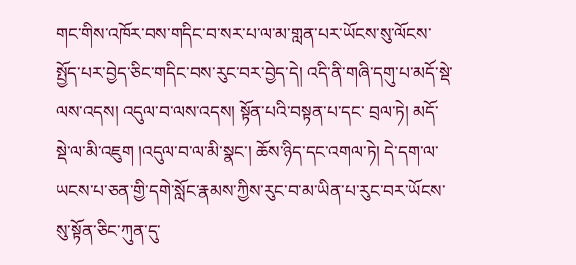གང་གིས་འཁོར་བས་གདིང་བ་སར་པ་ལ་མ་གླན་པར་ཡོངས་སུ་ལོངས་སྤྱོད་པར་བྱེད་ཅིང་གདིང་བས་རུང་བར་བྱེད་དེ། འདི་ནི་གཞི་དགུ་པ་མདོ་སྡེ་ལས་འདས། འདུལ་བ་ལས་འདས། སྟོན་པའི་བསྟན་པ་དང་ བྲལ་ཏེ། མདོ་སྡེ་ལ་མི་འཇུག །འདུལ་བ་ལ་མི་སྣང་། ཆོས་ཉིད་དང་འགལ་ཏེ། དེ་དག་ལ་ཡངས་པ་ཅན་གྱི་དགེ་སློང་རྣམས་ཀྱིས་རུང་བ་མ་ཡིན་པ་རུང་བར་ཡོངས་སུ་སྟོན་ཅིང་ཀུན་དུ་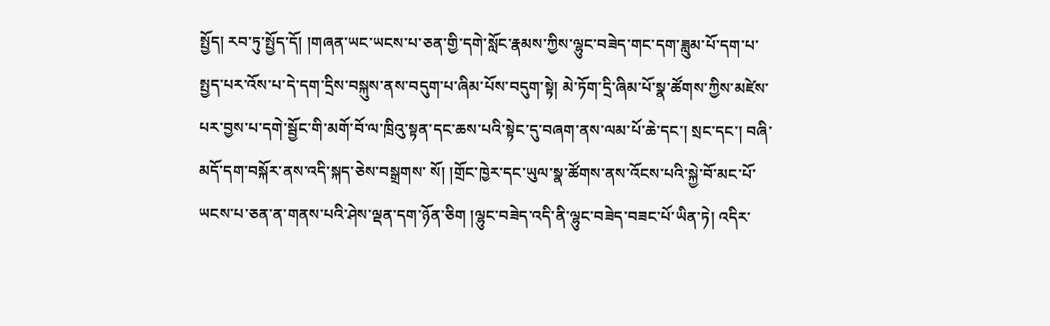སྤྱོད། རབ་ཏུ་སྤྱོད་དོ། །གཞན་ཡང་ཡངས་པ་ཅན་གྱི་དགེ་སློང་རྣམས་ཀྱིས་ལྷུང་བཟེད་གང་དག་ཟླུམ་པོ་དག་པ་སྤྱད་པར་འོས་པ་དེ་དག་དྲིས་བསྐུས་ནས་བདུག་པ་ཞིམ་པོས་བདུག་སྟེ། མེ་ཏོག་དྲི་ཞིམ་པོ་སྣ་ཚོགས་ཀྱིས་མཛེས་པར་བྱས་པ་དགེ་སྦྱོང་གི་མགོ་བོ་ལ་ཁྲིའུ་སྟན་དང་ཆས་པའི་སྟེང་དུ་བཞག་ནས་ལམ་པོ་ཆེ་དང་། སྲང་དང་། བཞི་མདོ་དག་བསྐོར་ནས་འདི་སྐད་ཅེས་བསྒྲགས་ སོ། །གྲོང་ཁྱེར་དང་ཡུལ་སྣ་ཚོགས་ནས་འོངས་པའི་སྐྱེ་བོ་མང་པོ་ཡངས་པ་ཅན་ན་གནས་པའི་ཤེས་ལྡན་དག་ཉོན་ཅིག །ལྷུང་བཟེད་འདི་ནི་ལྷུང་བཟེད་བཟང་པོ་ཡིན་ཏེ། འདིར་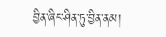བྱིན་ཞིང་ཤིན་ཏུ་བྱིན་ནམ།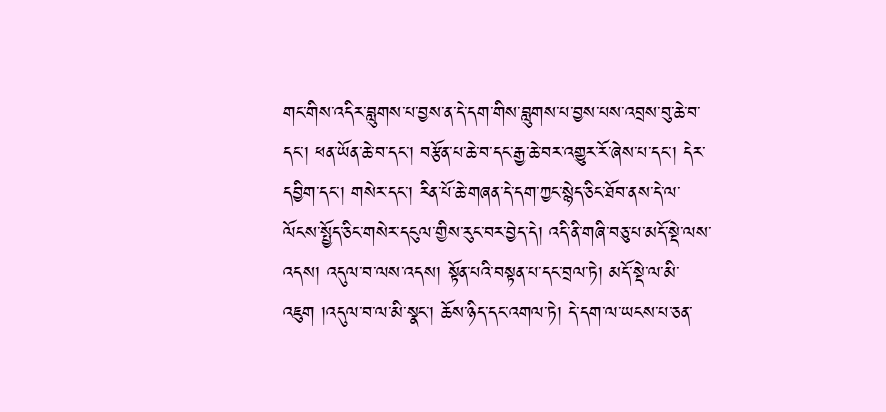གང་གིས་འདིར་བླུགས་པ་བྱས་ན་དེ་དག་གིས་བླུགས་པ་བྱས་པས་འབྲས་བུ་ཆེ་བ་ དང་། ཕན་ཡོན་ཆེ་བ་དང་། བརྩོན་པ་ཆེ་བ་དང་རྒྱ་ཆེ་བར་འགྱུར་རོ་ཞེས་པ་དང་། དེར་དབྱིག་དང་། གསེར་དང་། རིན་པོ་ཆེ་གཞན་དེ་དག་ཀྱང་སྙེད་ཅིང་ཐོབ་ནས་དེ་ལ་ལོངས་སྤྱོད་ཅིང་གསེར་དངུལ་གྱིས་རུང་བར་བྱེད་དེ། འདི་ནི་གཞི་བཅུ་པ་མདོ་སྡེ་ལས་འདས། འདུལ་བ་ལས་འདས། སྟོན་པའི་བསྟན་པ་དང་བྲལ་ཏེ། མདོ་སྡེ་ལ་མི་འཇུག །འདུལ་བ་ལ་མི་སྣང་། ཆོས་ཉིད་དང་འགལ་ཏེ། དེ་དག་ལ་ཡངས་པ་ཅན་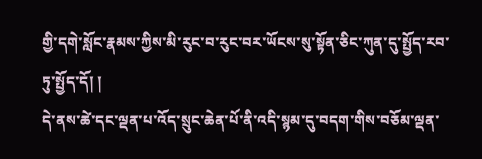གྱི་དགེ་སློང་རྣམས་ཀྱིས་མི་རུང་བ་རུང་བར་ཡོངས་སུ་སྟོན་ཅིང་ཀུན་དུ་སྤྱོད་རབ་ཏུ་སྤྱོད་དོ། །
དེ་ནས་ཚེ་དང་ལྡན་པ་འོད་སྲུང་ཆེན་པོ་ནི་འདི་སྙམ་དུ་བདག་གིས་བཅོམ་ལྡན་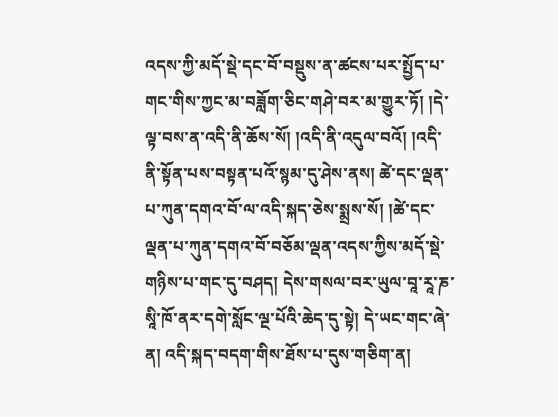འདས་ཀྱི་མདོ་སྡེ་དང་བོ་བསྡུས་ན་ཚངས་པར་སྤྱོད་པ་གང་གིས་ཀྱང་མ་བཟློག་ཅིང་གཤེ་བར་མ་གྱུར་ཏོ། །དེ་ལྟ་བས་ན་འདི་ནི་ཆོས་སོ། །འདི་ནི་འདུལ་བའོ། །འདི་ནི་སྟོན་པས་བསྟན་པའོ་སྙམ་དུ་ཤེས་ནས། ཚེ་དང་ལྡན་པ་ཀུན་དགའ་བོ་ལ་འདི་སྐད་ཅེས་སྨྲས་སོ། །ཚེ་དང་ལྡན་པ་ཀུན་དགའ་བོ་བཅོམ་ལྡན་འདས་ཀྱིས་མདོ་སྡེ་གཉིས་པ་གང་དུ་བཤད། དེས་གསལ་བར་ཡུལ་བཱ་རཱ་ཎ་སཱི་ཁོ་ནར་དགེ་སློང་ལྔ་པོའི་ཆེད་དུ་སྟེ། དེ་ཡང་གང་ཞེ་ན། འདི་སྐད་བདག་གིས་ཐོས་པ་དུས་གཅིག་ན།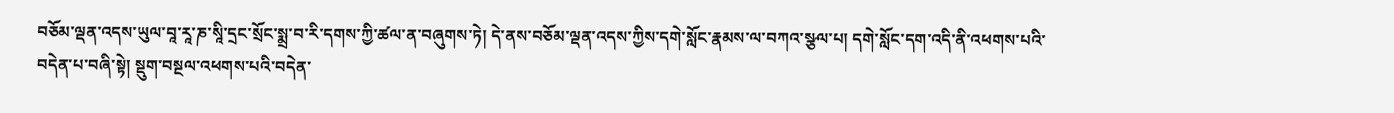བཅོམ་ལྡན་འདས་ཡུལ་བཱ་རཱ་ཎ་སཱི་དྲང་སྲོང་སྨྲ་བ་རི་དགས་ཀྱི་ཚལ་ན་བཞུགས་ཏེ། དེ་ནས་བཅོམ་ལྡན་འདས་ཀྱིས་དགེ་སློང་རྣམས་ལ་བཀའ་སྩལ་པ། དགེ་སློང་དག་འདི་ནི་འཕགས་པའི་བདེན་པ་བཞི་སྟེ། སྡུག་བསྔལ་འཕགས་པའི་བདེན་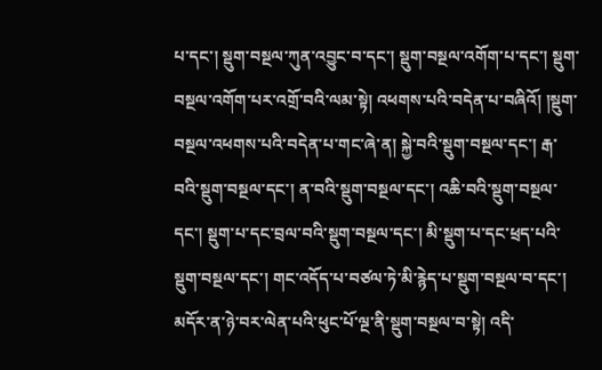པ་དང་། སྡུག་བསྔལ་ཀུན་འབྱུང་བ་དང་། སྡུག་བསྔལ་འགོག་པ་དང་། སྡུག་བསྔལ་འགོག་པར་འགྲོ་བའི་ལམ་སྟེ། འཕགས་པའི་བདེན་པ་བཞིའོ། །སྡུག་བསྔལ་འཕགས་པའི་བདེན་པ་གང་ཞེ་ན། སྐྱེ་བའི་སྡུག་བསྔལ་དང་། རྒ་བའི་སྡུག་བསྔལ་དང་། ན་བའི་སྡུག་བསྔལ་དང་། འཆི་བའི་སྡུག་བསྔལ་དང་། སྡུག་པ་དང་བྲལ་བའི་སྡུག་བསྔལ་དང་། མི་སྡུག་པ་དང་ཕྲད་པའི་སྡུག་བསྔལ་དང་། གང་འདོད་པ་བཙལ་ཏེ་མི་རྙེད་པ་སྡུག་བསྔལ་བ་དང་། མདོར་ན་ཉེ་བར་ལེན་པའི་ཕུང་པོ་ལྔ་ནི་སྡུག་བསྔལ་བ་སྟེ། འདི་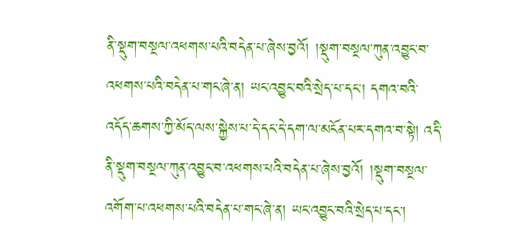ནི་སྡུག་བསྔལ་འཕགས་པའི་བདེན་པ་ཞེས་བྱའོ། །སྡུག་བསྔལ་ཀུན་འབྱུང་བ་འཕགས་པའི་བདེན་པ་གང་ཞེ་ན། ཡང་འབྱུང་བའི་སྲེད་པ་དང་། དགའ་བའི་འདོད་ཆགས་ཀྱི་མོད་ལས་སྐྱེས་པ་དེ་དང་དེ་དག་ལ་མངོན་པར་དགའ་བ་སྟེ། འདི་ནི་སྡུག་བསྔལ་ཀུན་འབྱུང་བ་འཕགས་པའི་བདེན་པ་ཞེས་བྱའོ། །སྡུག་བསྔལ་འགོག་པ་འཕགས་པའི་བདེན་པ་གང་ཞེ་ན། ཡང་འབྱུང་བའི་སྲེད་པ་དང་།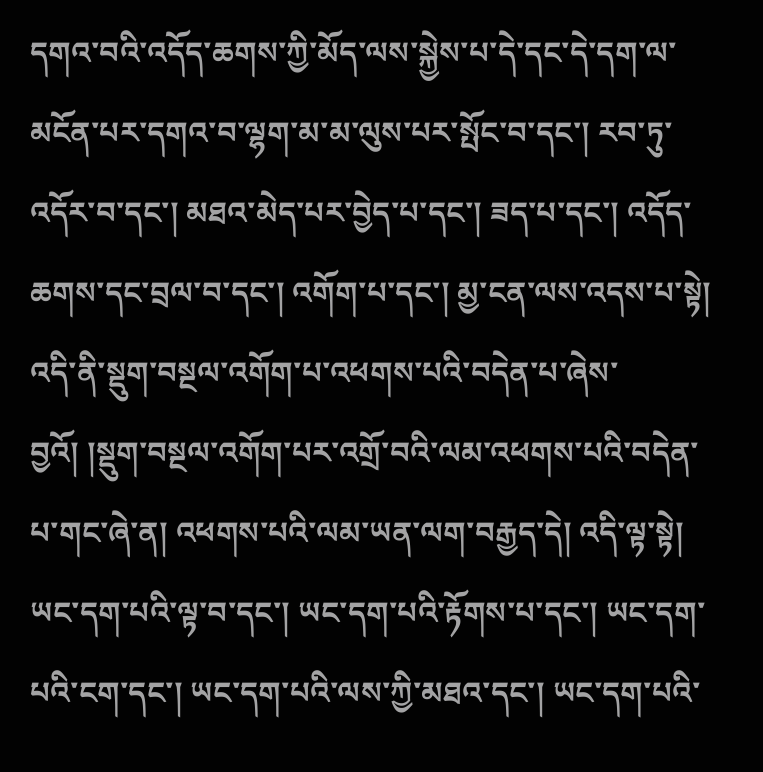དགའ་བའི་འདོད་ཆགས་ཀྱི་མོད་ལས་སྐྱེས་པ་དེ་དང་དེ་དག་ལ་མངོན་པར་དགའ་བ་ལྷག་མ་མ་ལུས་པར་སྤོང་བ་དང་། རབ་ཏུ་འདོར་བ་དང་། མཐའ་མེད་པར་བྱེད་པ་དང་། ཟད་པ་དང་། འདོད་ཆགས་དང་བྲལ་བ་དང་། འགོག་པ་དང་། མྱ་ངན་ལས་འདས་པ་སྟེ། འདི་ནི་སྡུག་བསྔལ་འགོག་པ་འཕགས་པའི་བདེན་པ་ཞེས་བྱའོ། །སྡུག་བསྔལ་འགོག་པར་འགྲོ་བའི་ལམ་འཕགས་པའི་བདེན་པ་གང་ཞེ་ན། འཕགས་པའི་ལམ་ཡན་ལག་བརྒྱད་དེ། འདི་ལྟ་སྟེ། ཡང་དག་པའི་ལྟ་བ་དང་། ཡང་དག་པའི་རྟོགས་པ་དང་། ཡང་དག་པའི་ངག་དང་། ཡང་དག་པའི་ལས་ཀྱི་མཐའ་དང་། ཡང་དག་པའི་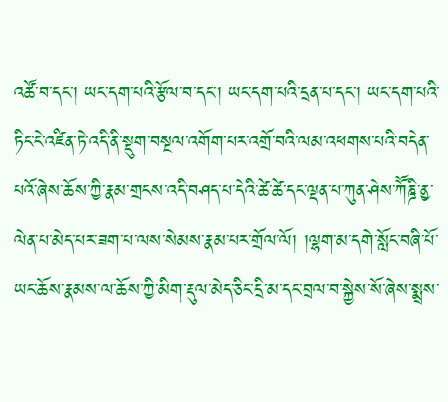འཚོ་བ་དང་། ཡང་དག་པའི་རྩོལ་བ་དང་། ཡང་དག་པའི་དྲན་པ་དང་། ཡང་དག་པའི་ཏིང་ངེ་འཛིན་ཏེ་འདི་ནི་སྡུག་བསྔལ་འགོག་པར་འགྲོ་བའི་ལམ་འཕགས་པའི་བདེན་པའོ་ཞེས་ཆོས་ཀྱི་རྣམ་གྲངས་འདི་བཤད་པ་དེའི་ཚེ་ཚེ་དང་ལྡན་པ་ཀུན་ཤེས་ཀཽཎྜི་ནྱ་ལེན་པ་མེད་པར་ཟག་པ་ལས་སེམས་རྣམ་པར་གྲོལ་ལོ། །ལྷག་མ་དགེ་སློང་བཞི་པོ་ཡང་ཆོས་རྣམས་ལ་ཆོས་ཀྱི་མིག་རྡུལ་མེད་ཅིང་དྲི་མ་དང་བྲལ་བ་སྐྱེས་སོ་ཞེས་སྨྲས་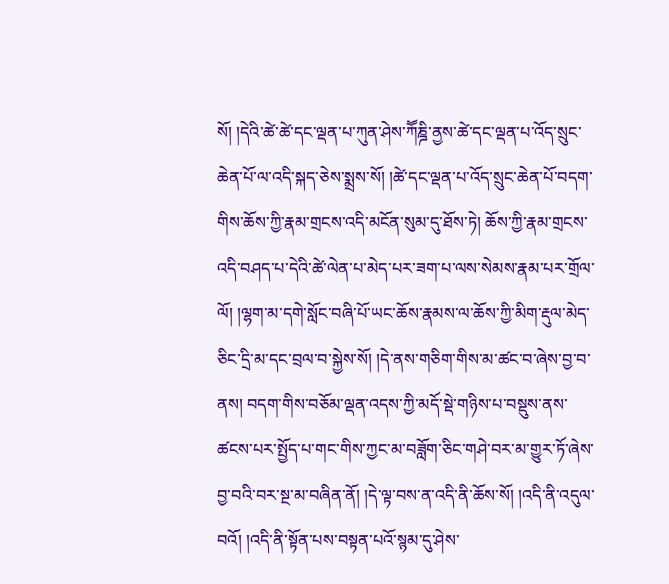སོ། །དེའི་ཚེ་ཚེ་དང་ལྡན་པ་ཀུན་ཤེས་ཀཽཎྜི་ནྱས་ཚེ་དང་ལྡན་པ་འོད་སྲུང་ཆེན་པོ་ལ་འདི་སྐད་ཅེས་སྨྲས་སོ། །ཚེ་དང་ལྡན་པ་འོད་སྲུང་ཆེན་པོ་བདག་གིས་ཆོས་ཀྱི་རྣམ་གྲངས་འདི་མངོན་སུམ་དུ་ཐོས་ཏེ། ཆོས་ཀྱི་རྣམ་གྲངས་འདི་བཤད་པ་དེའི་ཚེ་ལེན་པ་མེད་པར་ཟག་པ་ལས་སེམས་རྣམ་པར་གྲོལ་ལོ། །ལྷག་མ་དགེ་སློང་བཞི་པོ་ཡང་ཆོས་རྣམས་ལ་ཆོས་ཀྱི་མིག་རྡུལ་མེད་ཅིང་དྲི་མ་དང་བྲལ་བ་སྐྱེས་སོ། །དེ་ནས་གཅིག་གིས་མ་ཚང་བ་ཞེས་བྱ་བ་ནས། བདག་གིས་བཅོམ་ལྡན་འདས་ཀྱི་མདོ་སྡེ་གཉིས་པ་བསྡུས་ནས་ཚངས་པར་སྤྱོད་པ་གང་གིས་ཀྱང་མ་བཟློག་ཅིང་གཤེ་བར་མ་གྱུར་ཏོ་ཞེས་བྱ་བའི་བར་སྔ་མ་བཞིན་ནོ། །དེ་ལྟ་བས་ན་འདི་ནི་ཆོས་སོ། །འདི་ནི་འདུལ་བའོ། །འདི་ནི་སྟོན་པས་བསྟན་པའོ་སྙམ་དུ་ཤེས་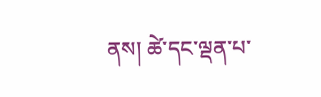ནས། ཚེ་དང་ལྡན་པ་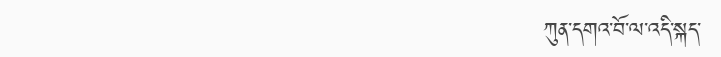ཀུན་དགའ་བོ་ལ་འདི་སྐད་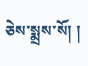ཅེས་སྨྲས་སོ། །